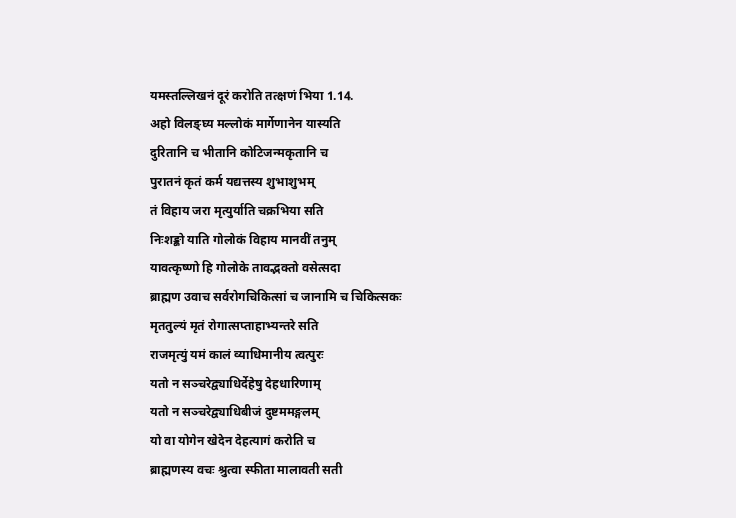यमस्तल्लिखनं दूरं करोति तत्क्षणं भिया 1.14.
अहो विलङ्घ्य मल्लोकं मार्गेणानेन यास्यति
दुरितानि च भीतानि कोटिजन्मकृतानि च
पुरातनं कृतं कर्म यद्यत्तस्य शुभाशुभम्
तं विहाय जरा मृत्युर्याति चक्रभिया सति
निःशङ्को याति गोलोकं विहाय मानवीं तनुम्
यावत्कृष्णो हि गोलोके तावद्भक्तो वसेत्सदा
ब्राह्मण उवाच सर्वरोगचिकित्सां च जानामि च चिकित्सकः
मृततुल्यं मृतं रोगात्सप्ताहाभ्यन्तरे सति
राजमृत्युं यमं कालं व्याधिमानीय त्वत्पुरः
यतो न सञ्चरेद्व्याधिर्देहेषु देहधारिणाम्
यतो न सञ्चरेद्व्याधिबीजं दुष्टममङ्गलम्
यो वा योगेन खेदेन देहत्यागं करोति च
ब्राह्मणस्य वचः श्रुत्वा स्फीता मालावती सती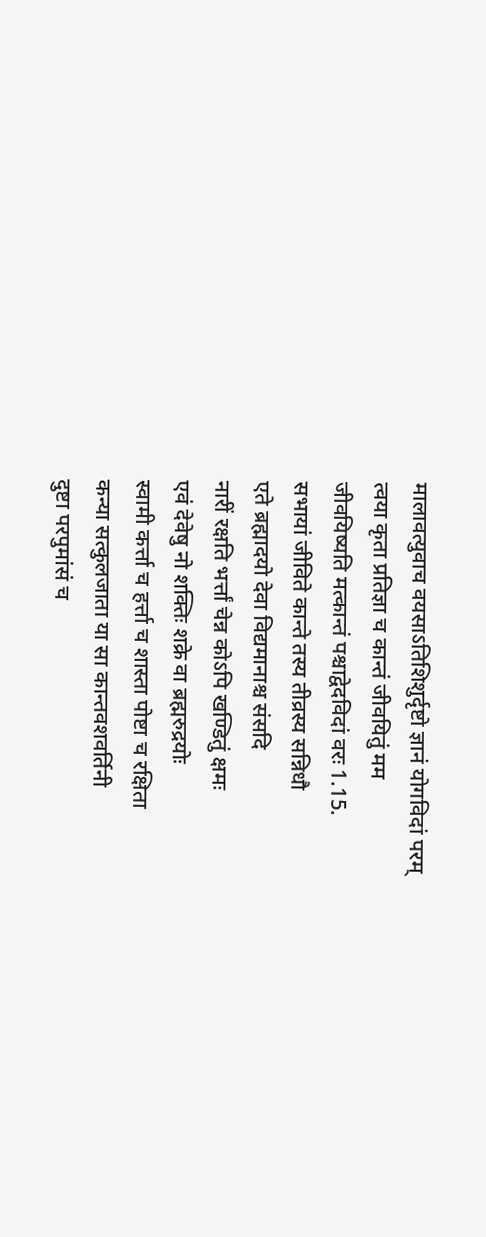मालावत्युवाच वयसाऽतिशिशुर्दृष्टो ज्ञानं योगविदां परम्
त्वया कृता प्रतिज्ञा च कान्तं जीवयितुं मम
जीवयिष्यति मत्कान्तं पश्चाद्वेदविदां वरः 1.15.
सभायां जीविते कान्ते तस्य तीव्रस्य सन्निधौ
एते ब्रह्मादयो देवा विद्यमानाश्च संसदि
नारीं रक्षति भर्त्तां चेन्न कोऽपि खण्डितुं क्षमः
एवं देवेषु नो शक्तिः शक्रे वा ब्रह्मरुद्रयोः
स्वामी कर्त्ता च हर्त्ता च शास्ता पोष्टा च रक्षिता
कन्या सत्कुलजाता या सा कान्तवशवर्तिनी
दुष्टा परपुमांसं च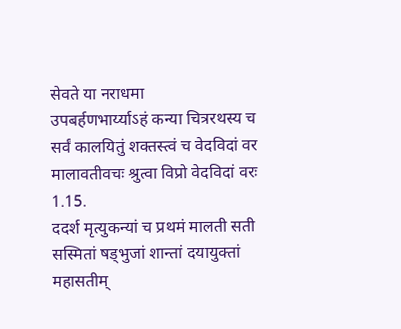सेवते या नराधमा
उपबर्हणभार्य्याऽहं कन्या चित्ररथस्य च
सर्वं कालयितुं शक्तस्त्वं च वेदविदां वर
मालावतीवचः श्रुत्वा विप्रो वेदविदां वरः 1.15.
ददर्श मृत्युकन्यां च प्रथमं मालती सती
सस्मितां षड्भुजां शान्तां दयायुक्तां महासतीम्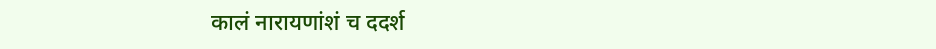कालं नारायणांशं च ददर्श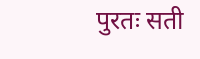पुरतः सती